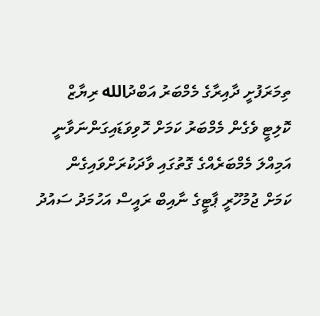ތިމަރަފުށީ ދާއިރާގެ މެމްބަރު އަބްދުالله ރިޔާޒް ކޮލިޓީ ވެގެން މެމްބަރު ކަމަށް ހޮވިވަޑައިގަންނަވާނީ އަމިއްލަ މެމްބަރެއްގެ ގޮތުގައި ވާދަކުރަށްވައިގެން ކަމަށް ޖުމުހޫރީ ޕާޓީގެ ނާއިބް ރައީސް އަހުމަދު ސައުދު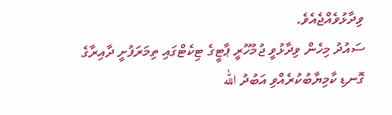ވިދާޅުވެއްޖެއެވެ.
ސައުދު މިހެން ވިދާޅުވީ ޖުމުހޫރީ ޕާޓީގެ ޓިކެޓްގައި ތިމަރަފުށީ ދާއިރާގެ ގޮނޑި ކާމިޔާބުކުރެއްވި އަބުދު الله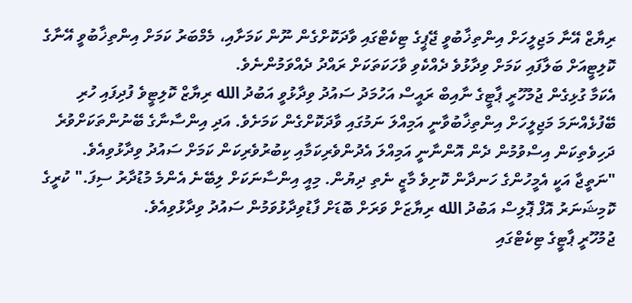ރިޔާޒް އޭނާ މަޖިލީހަށް އިންތިޚާބުވީ ޖޭޕީގެ ޓިކެޓްގައި ވާދަކޮށްގެން ނޫން ކަމަށާއި، މެމްބަރު ކަމަށް އިންތިޚާބުވީ އޭނާގެ ކޮލިޓީއަށް ބަލާފައި ކަމަށް ވިދާޅުވެ ދެއްކެވި ވާހަކަތަކަށް ރައްދު ދެއްވަމުންނެވެ.
އެކަމާ ގުޅިގެން ޖުމުހޫރީ ޕާޓީގެ ނާއިބް ރައީސް އަހުމަދު ސައުދު ވިދާޅުވީ އަބުދު الله ރިޔާޒް ކޮލިޓީވެ ފުދިފައި ހުރި ބޭފުޅެއްނަމަ މަޖިލީހަށް އިންތިޚާބުވާނީ އަމިއްލަ ނަމުގައި ވާދަކޮށްގެން ކަމަށެވެ. އަދި އިންސާނާގެ ބޭނުންތަކަށްވުރެ ދަހިވެތިކަން އިސްވުމުން ދެން އޮންނާނީ އަމިއްލަ އެދުންވެރިކަމާއި ކިބުރުވެރިކަން ކަމަށް ސައުދު ވިދާޅުވިއެވެ.
"ނަތީޖާ އަކީ އެމީހުންގެ ހަނދާން ކޮށިވެ މާޒީ ނެތި ދިޔުން. މިއީ އިންސާނަކަށް ލިބޭނެ އެންމެ މުޑުދާރު ސިފަ." ކުރީގެ ކޮމިޝަނަރު އޮފް ޕޮލިސް އަބުދު الله ރިޔާޒަށް ވަރަށް ބޮޑަށް ފާޑުވިދާޅުވަމުން ސައުދު ވިދާޅުވިއެވެ.
ޖުމުހޫރީ ޕާޓީގެ ޓިކެޓްގައި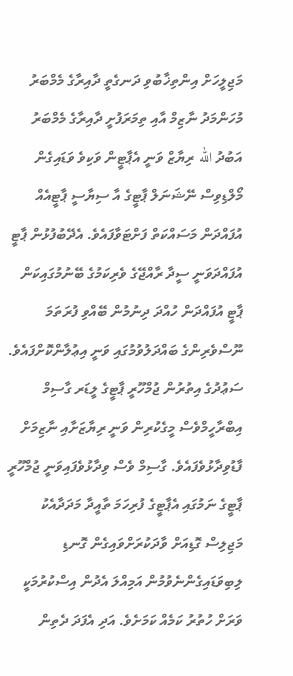މަޖިލީހަށް އިންތިޚާބުވި ދަނގެތީ ދާއިރާގެ މެމްބަރު މުހަންމަދު ނާޒިމް އާއި ތިމަރަފުށީ ދާއިރާގެ މެމްބަރު އަބުދު الله ރިޔާޒް ވަނީ އެޕާޓީން ވަކިވެ ވަޑައިގެން މޯލްޑިވިސް ނޭޝަނަލް ޕާޓީގެ އާ ސިޔާސީ ޕާޓީއެއް އުފައްދަން މަސައްކަތް ފަށްޓަވާފައެވެ. އެދޭބުފުޅުން ޕާޓީ އުފައްދަވަނީ ސީދާ ރާއްޖޭގެ ވެރިކަމުގެ ބޭނުމުގައިކަން ޕާޓީ އުފައްދަން ހުއްދަ ދިނުމުން ބޭއްވި ފުރަތަމަ ނޫސްވެރިންގެ ބައްދަލުވުމުގައި ވަނީ އިޢުލާންކޮށްފައެވެ.
ސަޢުދުގެ އިތުރުން ޖުމްހޫރީ ޕާޓީގެ ލީޑަރ ގާސިމް އިބްރާހީމްވެސް މީގެކުރިން ވަނީ ރިޔާޒަށާއި ނާޒިމަށް ފާޑުވިދާޅުވެފައެވެ. ގާސިމް ވެސް ވިދާޅުވެފައިވަނީ ޖުމްހޫރީ ޕާޓީގެ ނަމުގައި އެޕާޓީގެ ފުރިހަމަ ތާއީދާ މަދަދާއެކު މަޖިލިސް ގޮޑިއަށް ވާދަކުރަށްވައިގެން ގޮނޑި ލިބިވަޑައިގެންނެވުމުން އަމިއްލަ އެދުން އިސްކުރުމަކީ ވަރަށް ހުތުރު ކަމެއް ކަމަށެވެ. އަދި އެފަދަ ދެތިން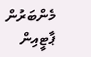މެންބަރުން ޕާޓީއިން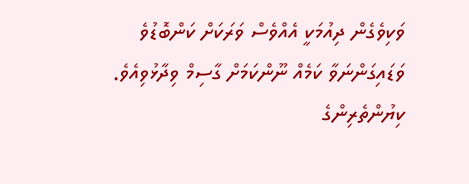ވަކިވެގެން ދިއުމަކީ އެއްވެސް ވަރަކަށް ކަންބޮޑުވެ ވަޑައިގަންނަވާ ކަމެއް ނޫންކަމަށް ގާސިމް ވިދާޅުވިއެވެ.
ކިޔުންތެރިންގެ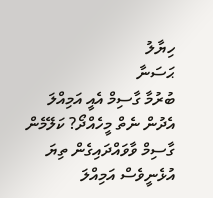ހިޔާލު
ޙަސަނާ
ބުރުމާ ގާސިމް އެއީ އަމިއްލަ އެދުން ނެތް މީހެއްދޯ? ކަލޭމެން ގާސިމް ވާވައްދައިގެން ތިޔަ އުޅެނީވެސް އަމިއްލަ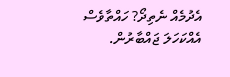އެދުމެއް ނެތިދޯ? ހައްތާވެސް އެއްކަހަލަ ޖައްބާރުން.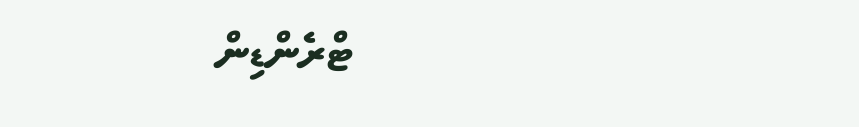ޓްރެންޑިން